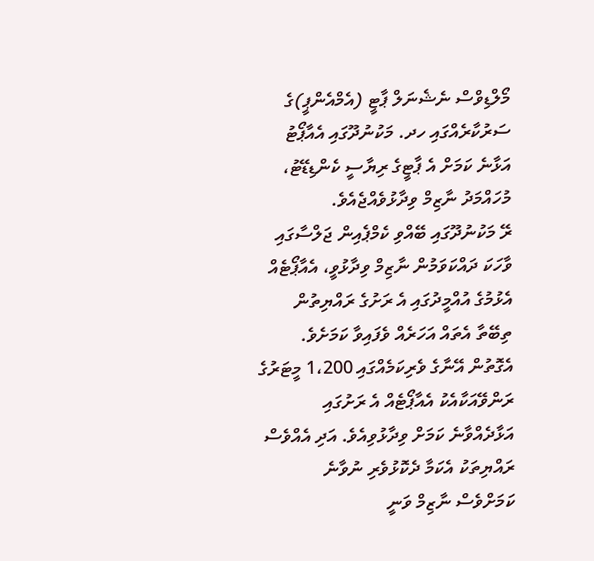މޯލްޑިވްސް ނެޝެނަލް ޕާޓީ (އެމްއެންޕީ)ގެ ސަރުކާރެއްގައި ހދ. މަކުނުދޫގައި އެއާޕޯޓު އަޅާނެ ކަމަށް އެ ޕާޓީގެ ރިޔާސީ ކެންޑިޑޭޓު، މުހައްމަދު ނާޒިމް ވިދާޅުވެއްޖެއެވެ.
ރޭ މަކުނުދޫގައި ބޭއްވި ކެމްޕެއިން ޖަލްސާގައި ވާހަކަ ދައްކަވަމުން ނާޒިމް ވިދާޅުވީ، އެއާޕޯޓެއް އެޅުމުގެ އުއްމީދުގައި އެ ރަށުގެ ރައްޔިތުން ތިބޭތާ އެތައް އަހަރެއް ވެފައިވާ ކަމަށެވެ. އެގޮތުން އޭނާގެ ވެރިކަމެއްގައި 1،200 މީޓަރުގެ ރަންވޭއަކާއެކު އެއާޕޯޓެއް އެ ރަށުގައި އަޅާދެއްވާނެ ކަމަށް ވިދާޅުވިއެވެ. އަދި އެއްވެސް ރައްޔިތަކު އެކަމާ ދެކޮޅުވެރި ނުވާނެ ކަމަށްވެސް ނާޒިމް ވަނީ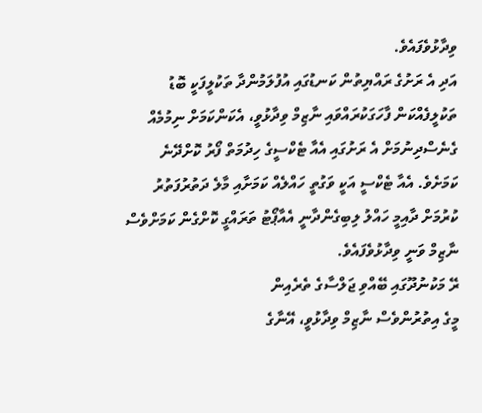ވިދާޅުވެފައެވެ.
އަދި އެ ރަށުގެ ރައްޔިތުން ކަނޑުގައި އުފުލަމުންދާ ތަކުލީފަކީ ބޮޑު ތަކުލީފެއްކަން ފާހަގަކުރައްވައި ނާޒިމް ވިދާޅުވީ، އެކަންކަމަށް ނިމުމެއް ގެނެސްދިނުމަށް އެ ރަށުގައި އެއާ ޓެކްސީގެ ހިދުމަތް ފޯރު ކޮށްދޭނެ ކަމަށެވެ. އެއާ ޓެކްސީ އަކީ ވަގުތީ ހައްލެއް ކަމަށާއި މާލެ ދަތުރުފަތުރު ކުރުމަށް ދާއިމީ ހައްލު ލިބިގެންދާނީ އެއާޕޯޓު ތަރައްގީ ކޮށްގެން ކަމަށްވެސް ނާޒިމް ވަނީ ވިދާޅުވެފައެވެ.
ރޭ މަކުނުދޫގައި ބޭއްވި ޖަލްސާގެ ތެރެއިން
މީގެ އިތުރުންވެސް ނާޒިމް ވިދާޅުވީ، އޭނާގެ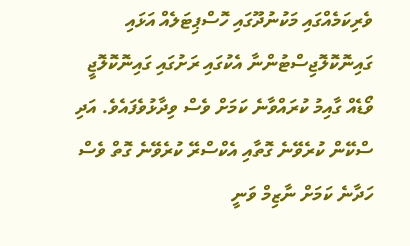ވެރިކަމެއްގައި މަކުނުދޫގައި ހޮސްޕިޓަލެއް އަޅައި ގައިނޮކޮލޮޖިސްޓުންނާ އެކުގައި ރަށުގައި ގައިނޮކޮލޮޖީ ވޯޑެއް ގާއިމު ކުރައްވާނެ ކަމަށް ވެސް ވިދާޅުވެފައެވެ. އަދި ސްކޭން ކުރެވޭނެ ގޮތާއި އެކްސްރޭ ކުރެވޭނެ ގޮތް ވެސް ހަދާނެ ކަމަށް ނާޒިމް ވަނީ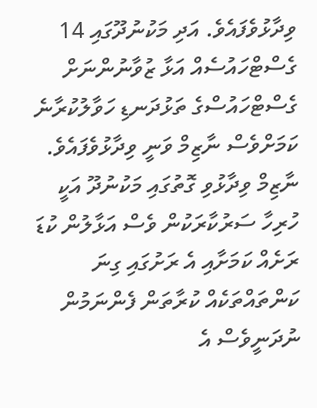ވިދާޅުވެފައެވެ. އަދި މަކުނުދޫގައި 14 ގެސްޓްހައުސެއް އަޅާ ޒުވާނުންނަށް ގެސްޓްހައުސްގެ ތަޅުދަނޑި ހަވާލުކުރާނެ ކަމަށްވެސް ނާޒިމް ވަނީ ވިދާޅުވެފައެވެ.
ނާޒިމް ވިދާޅުވި ގޮތުގައި މަކުނުދޫ އަކީ ހުރިހާ ސަރުކާރަކުން ވެސް އަޅާލުން ކުޑަ ރަށެއް ކަމަށާއި އެ ރަށުގައި ގިނަ ކަންތައްތަކެއް ކުރާތަން ފެންނަމުން ނުދަނީވެސް އެ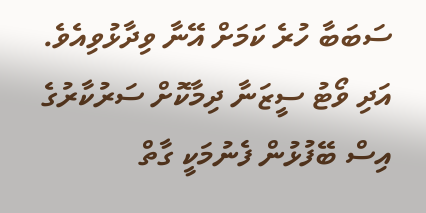ސަބަބާ ހުރެ ކަމަށް އޭނާ ވިދާޅުވިއެވެ. އަދި ވޯޓު ސީޒަނާ ދިމާކޮށް ސަރުކާރުގެ އިސް ބޭފުޅުން ފެނުމަކީ ގާތް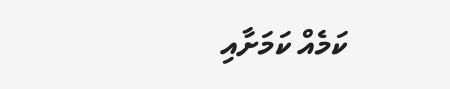ކަމެއް ކަމަށާއި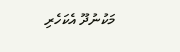މަކުނުދޫ އެކަހެރި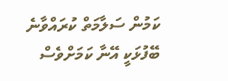ކަމުން ސަލާމަތް ކުރައްވާނެ ބޭފުޅަކީ އޭނާ ކަމަށްވެސް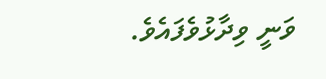ވަނީ ވިދާޅުވެފައެވެ.